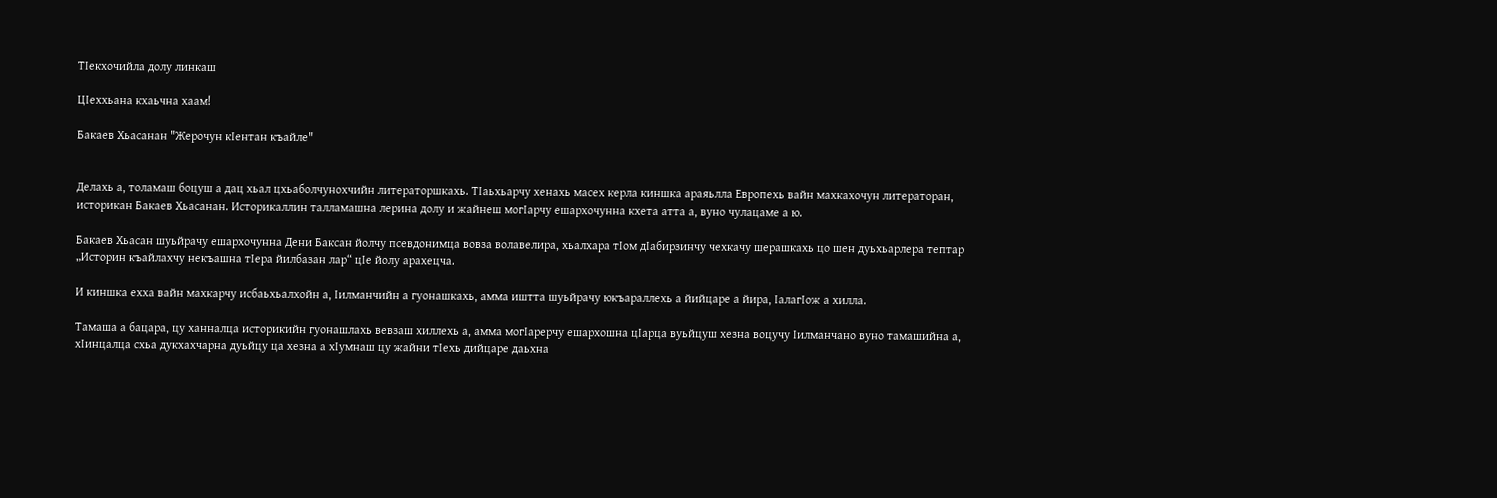ТIекхочийла долу линкаш

ЦIеххьана кхаьчна хаам!

Бакаев Хьасанан "Жерочун кIентан къайле"


Делахь а, толамаш боцуш а дац хьал цхьаболчунохчийн литераторшкахь. ТIаьхьарчу хенахь масех керла киншка араяьлла Европехь вайн махкахочун литераторан, историкан Бакаев Хьасанан. Историкаллин талламашна лерина долу и жайнеш могIарчу ешархочунна кхета атта а, вуно чулацаме а ю.

Бакаев Хьасан шуьйрачу ешархочунна Дени Баксан йолчу псевдонимца вовза волавелира, хьалхара тIом дIабирзинчу чехкачу шерашкахь цо шен дуьхьарлера тептар „Историн къайлахчу некъашна тIера йилбазан лар“ цIе йолу арахецча.

И киншка ехха вайн махкарчу исбаьхьалхойн а, Iилманчийн а гуонашкахь, амма иштта шуьйрачу юкъараллехь а йийцаре а йира, IалагIож а хилла.

Тамаша а бацара, цу ханналца историкийн гуонашлахь вевзаш хиллехь а, амма могIарерчу ешархошна цIарца вуьйцуш хезна воцучу Iилманчано вуно тамашийна а, хIинцалца схьа дукхахчарна дуьйцу ца хезна а хIумнаш цу жайни тIехь дийцаре даьхна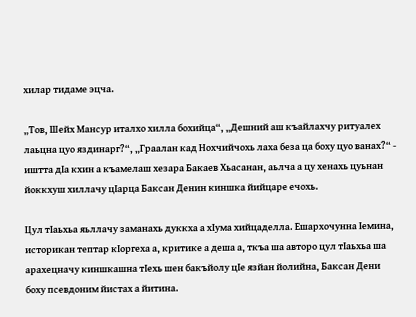хилар тидаме эцча.

„Тов, Шейх Мансур италхо хилла бохийца“, „Дешний аш къайлахчу ритуалех лаьцна цуо яздинарг?“, „Граалан кад Нохчийчохь лаха беза ца боху цуо ванах?“ - иштта дIа кхин а къамелаш хезара Бакаев Хьасанан, аьлча а цу хенахь цуьнан йоккхуш хиллачу цIарца Баксан Денин киншка йийцаре ечохь.

Цул тIаьхьа яьллачу заманахь дуккха а хIума хийцаделла. Ешархочунна Iемина, историкан тептар кIоргеха а, критике а деша а, ткъа ша авторо цул тIаьхьа ша арахецначу киншкашна тIехь шен бакъйолу цIе язйан йолийна, Баксан Дени боху псевдоним йистах а йитина.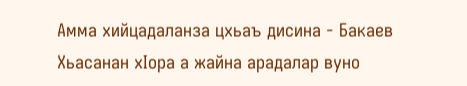Амма хийцадаланза цхьаъ дисина - Бакаев Хьасанан хIора а жайна арадалар вуно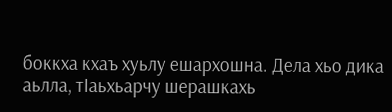боккха кхаъ хуьлу ешархошна. Дела хьо дика аьлла, тIаьхьарчу шерашкахь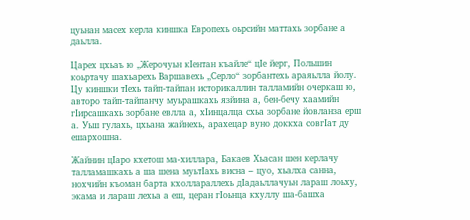цуьнан масех керла киншка Европехь оьрсийн маттахь зорбане а даьлла.

Царех цхьаъ ю „Жерочуьн кIентан къайле“ цIе йерг, Польшин коьртачу шахьарехь Варшавехь „Серло“ зорбантехь араяьлла йолу. Цу киншки тIехь тайп-тайпан историкаллин талламийн очеркаш ю, авторо тайп-тайпанчу муьрашкахь язйина а, бен-бечу хаамийн гIирсашкахь зорбане евлла а, хIинцалца схьа зорбане йовланза ерш а. Уьш гулахь, цхьана жайнехь, арахецар вуно доккха совгIат ду ешархошна.

Жайнин цIаро кхетош ма-хиллара, Бакаев Хьасан шен керлачу талламашкахь а ша шена муьтIахь висна – цуо, хьалха санна, нохчийн къоман барта кхоллараллехь дIадаьллачуьн лараш лоьху, экама и лараш лехьа а еш, церан гIоьнца кхуллу ша-башха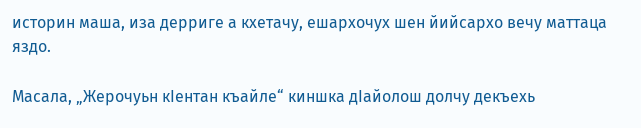историн маша, иза дерриге а кхетачу, ешархочух шен йийсархо вечу маттаца яздо.

Масала, „Жерочуьн кIентан къайле“ киншка дIайолош долчу декъехь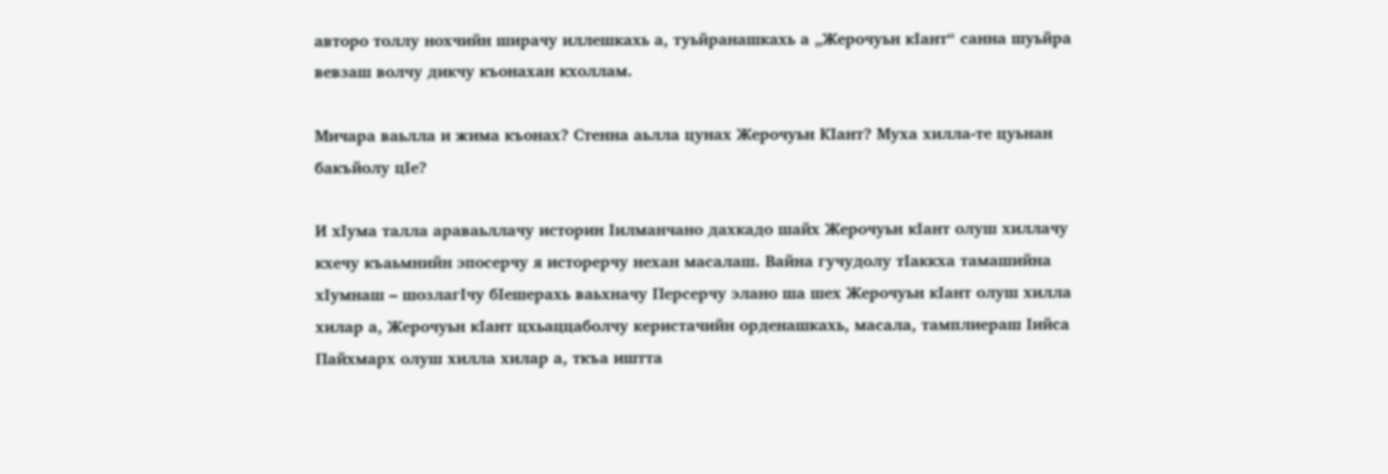авторо толлу нохчийн ширачу иллешкахь а, туьйранашкахь а „Жерочуьн кIант“ санна шуьйра вевзаш волчу дикчу къонахан кхоллам.

Мичара ваьлла и жима къонах? Стенна аьлла цунах Жерочуьн КIант? Муха хилла-те цуьнан бакъйолу цIе?

И хIума талла араваьллачу историн Iилманчано дахкадо шайх Жерочуьн кIант олуш хиллачу кхечу къаьмнийн эпосерчу я исторерчу нехан масалаш. Вайна гучудолу тIаккха тамашийна хIумнаш – шозлагIчу бIешерахь ваьхначу Персерчу элано ша шех Жерочуьн кIант олуш хилла хилар а, Жерочуьн кIант цхьаццаболчу керистачийн орденашкахь, масала, тамплиераш Iийса Пайхмарх олуш хилла хилар а, ткъа иштта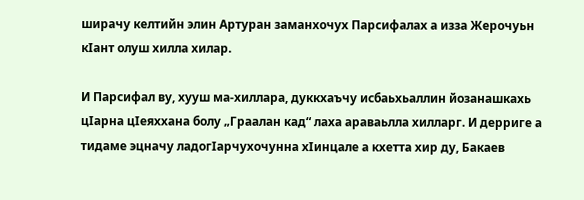ширачу келтийн элин Артуран заманхочух Парсифалах а изза Жерочуьн кIант олуш хилла хилар.

И Парсифал ву, хууш ма-хиллара, дуккхаъчу исбаьхьаллин йозанашкахь цIарна цIеяххана болу „Граалан кад“ лаха араваьлла хилларг. И дерриге а тидаме эцначу ладогIарчухочунна хIинцале а кхетта хир ду, Бакаев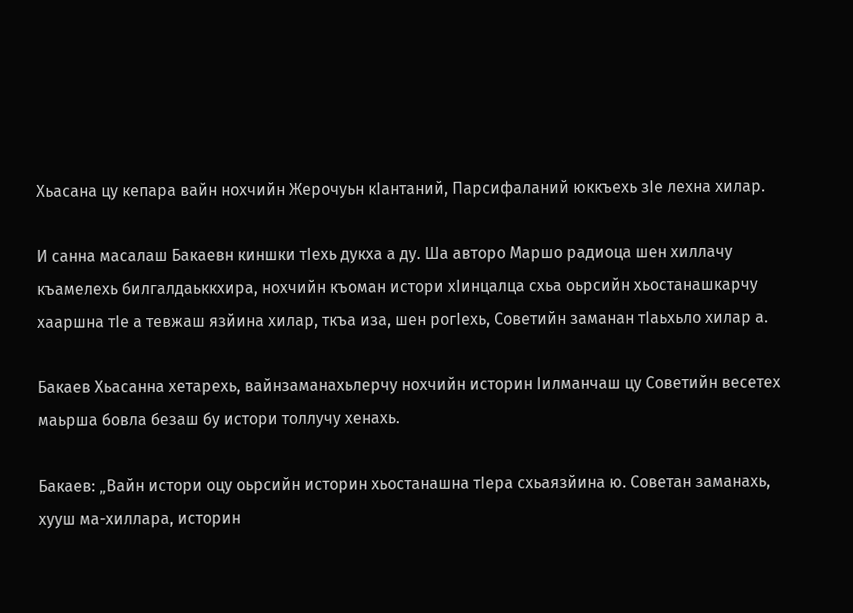Хьасана цу кепара вайн нохчийн Жерочуьн кIантаний, Парсифаланий юккъехь зIе лехна хилар.

И санна масалаш Бакаевн киншки тIехь дукха а ду. Ша авторо Маршо радиоца шен хиллачу къамелехь билгалдаьккхира, нохчийн къоман истори хIинцалца схьа оьрсийн хьостанашкарчу хааршна тIе а тевжаш язйина хилар, ткъа иза, шен рогIехь, Советийн заманан тIаьхьло хилар а.

Бакаев Хьасанна хетарехь, вайнзаманахьлерчу нохчийн историн Iилманчаш цу Советийн весетех маьрша бовла безаш бу истори толлучу хенахь.

Бакаев: „Вайн истори оцу оьрсийн историн хьостанашна тIера схьаязйина ю. Советан заманахь, хууш ма-хиллара, историн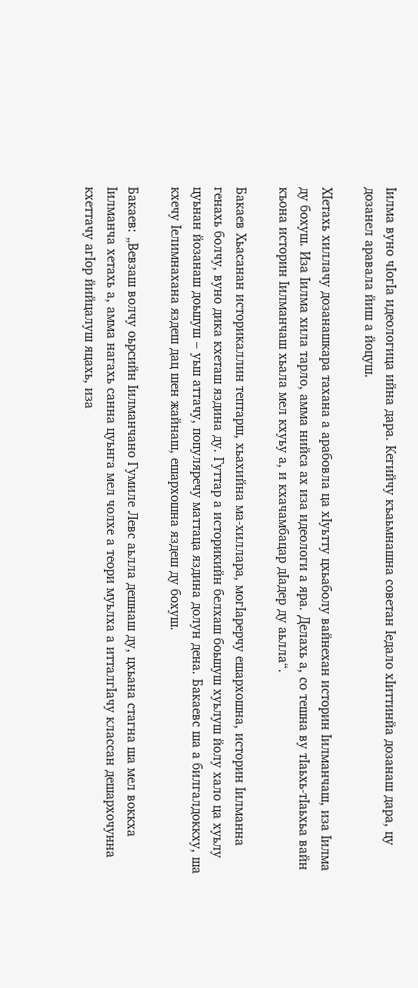Iилма вуно чIогIа идеологица ийна дара. Кегийчу къаьмнашна советан Iедало хIиттинйа дозанаш дара, цу дозанел аравала йиш а йоцуш.

ХIетахь хиллачу дозанашкара тахана а арабовла ца хIуьтту цхьаболу вайнехан историн Iилманчаш, иза Iилма ду бохуш. Иза Iилма хила тарло, амма нийса ах иза идеологи а яра. Делахь а, со тешна ву тIаьхь-тIаьхьа вайн къона историн Iилманчаш хьала мел кхуьу а, и кхачамбацар дIадер ду аьлла“.

Бакаев Хьасанан историкаллин тептарш, хьахийна ма-хиллара, могIарерчу ешархошна, историн Iилманна генахь болчу, вуно дика кхеташ яздина ду. Гуттар а историкийн белхаш боьшуш хуьлуш йолу хало ца хуьлу цуьнан йозанаш доьшуш – уьш аттачу, популяречу маттаца яздина долун дена. Бакаевс ша а билгалдоккху, ша кхечу Iелимнахана яздеш дац шен жайнаш, ешархошна яздеш ду бохуш.

Бакаев: „Вевзаш волчу оьрсийн Iилманчано Гумиле Левс аьлла дешнаш ду, цхьана стагна ша мел воккха Iилманча хетахь а, амма нагахь санна цуьнга мел чолхе а теори муьлха а итталгIачу классан дешархочунна кхеттачу агIор йийцалуш яцахь, иза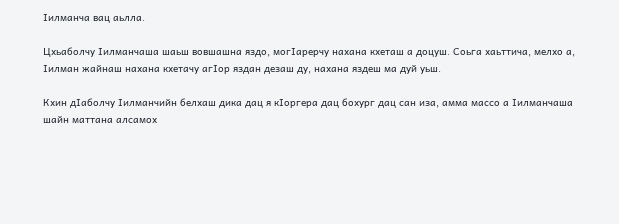Iилманча вац аьлла.

Цхьаболчу Iилманчаша шаьш вовшашна яздо, могIарерчу нахана кхеташ а доцуш. Соьга хаьттича, мелхо а, Iилман жайнаш нахана кхетачу агIор яздан дезаш ду, нахана яздеш ма дуй уьш.

Кхин дIаболчу Iилманчийн белхаш дика дац я кIоргера дац бохург дац сан иза, амма массо а Iилманчаша шайн маттана алсамох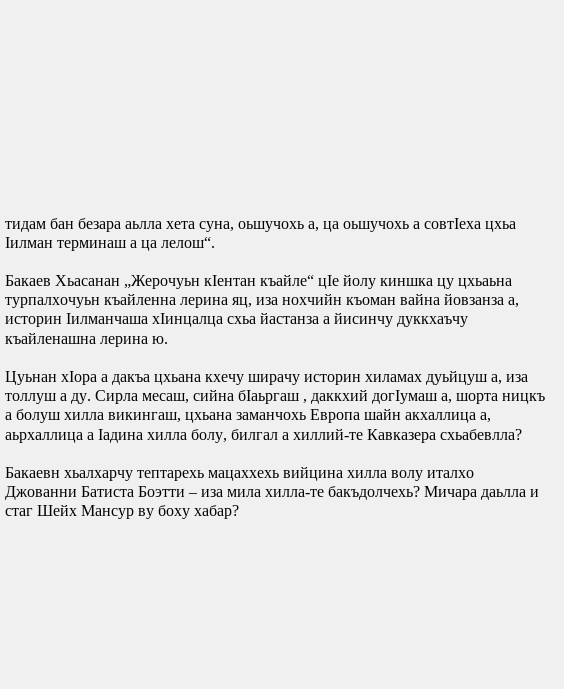тидам бан безара аьлла хета суна, оьшучохь а, ца оьшучохь а совтIеха цхьа Iилман терминаш а ца лелош“.

Бакаев Хьасанан „Жерочуьн кIентан къайле“ цIе йолу киншка цу цхьаьна турпалхочуьн къайленна лерина яц, иза нохчийн къоман вайна йовзанза а, историн Iилманчаша хIинцалца схьа йастанза а йисинчу дуккхаъчу къайленашна лерина ю.

Цуьнан хIора а дакъа цхьана кхечу ширачу историн хиламах дуьйцуш а, иза толлуш а ду. Сирла месаш, сийна бIаьргаш , даккхий догIумаш а, шорта ницкъ а болуш хилла викингаш, цхьана заманчохь Европа шайн акхаллица а, аьрхаллица а Iадина хилла болу, билгал а хиллий-те Кавказера схьабевлла?

Бакаевн хьалхарчу тептарехь мацаххехь вийцина хилла волу италхо Джованни Батиста Боэтти – иза мила хилла-те бакъдолчехь? Мичара даьлла и стаг Шейх Мансур ву боху хабар?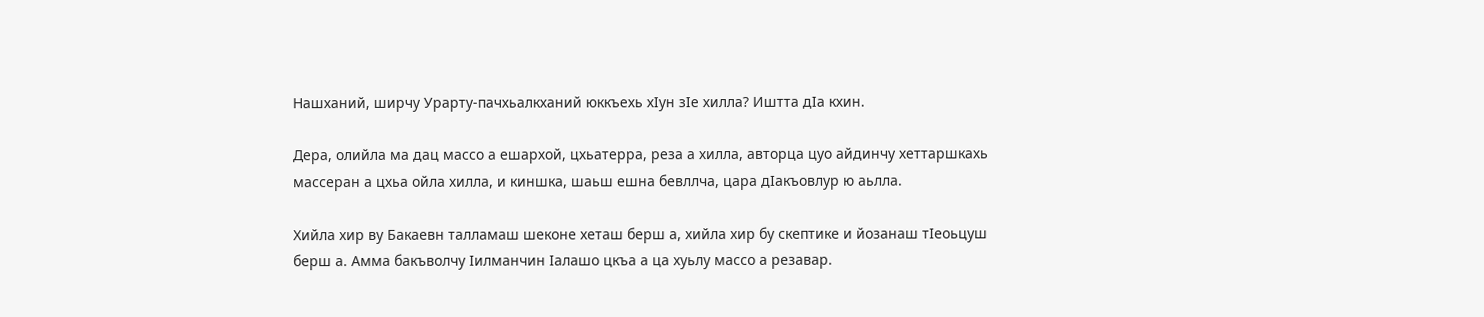Нашханий, ширчу Урарту-пачхьалкханий юккъехь хIун зIе хилла? Иштта дIа кхин.

Дера, олийла ма дац массо а ешархой, цхьатерра, реза а хилла, авторца цуо айдинчу хеттаршкахь массеран а цхьа ойла хилла, и киншка, шаьш ешна бевллча, цара дIакъовлур ю аьлла.

Хийла хир ву Бакаевн талламаш шеконе хеташ берш а, хийла хир бу скептике и йозанаш тIеоьцуш берш а. Амма бакъволчу Iилманчин Iалашо цкъа а ца хуьлу массо а резавар.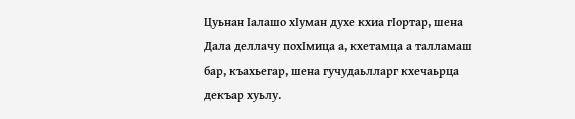Цуьнан Iалашо хIуман духе кхиа гIортар, шена Дала деллачу похIмица а, кхетамца а талламаш бар, къахьегар, шена гучудаьлларг кхечаьрца декъар хуьлу.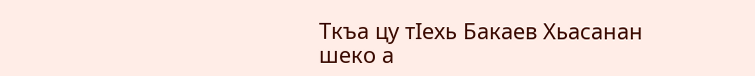Ткъа цу тIехь Бакаев Хьасанан шеко а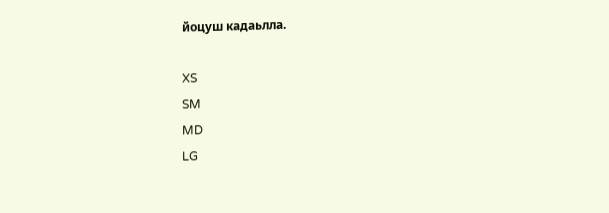йоцуш кадаьлла.

XS
SM
MD
LG